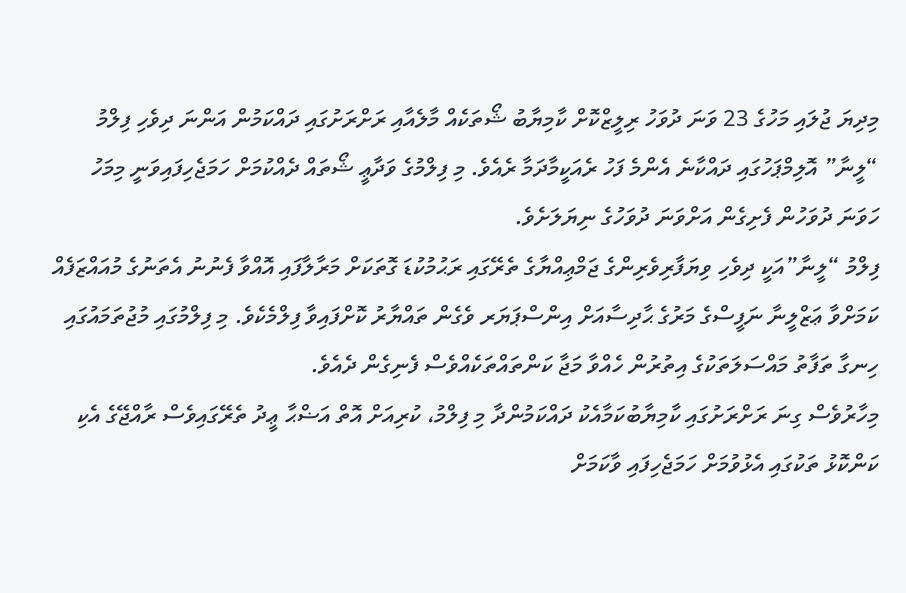މިދިޔަ ޖުލައި މަހުގެ 23 ވަނަ ދުވަހު ރިލީޒްކޮށް ކާމިޔާބު ޝޯތަކެއް މާލެއާއި ރަށްރަށުގައި ދައްކަމުން އަންނަ ދިވެހި ފިލްމު “ލީނާ” އޮލިމްޕަހުގައި ދައްކާނެ އެންމެ ފަހު ރެއަކީމާދަމާ ރެއެވެ. މި ފިލްމުގެ ވަދާޢީ ޝޯތައް ދެއްކުމަށް ހަމަޖެހިފައިވަނީ މިމަހު ހަވަނަ ދުވަހުން ފެށިގެން އަށްވަނަ ދުވަހުގެ ނިޔަލަށެވެ.
ފިލްމު “ލީނާ”އަކީ ދިވެހި ވިޔަފާރިވެރިންގެ ޖަމްޢިއްޔާގެ ތެރޭގައި ރަޙުމުކުޑަ ގޮތަކަށް މަރާލާފައި އޮއްވާ ފެނުނު އެތަނުގެ މުއައްޒަފެއް ކަމަށްވާ ޢަޒްލީނާ ނަފީސްގެ މަރުގެ ޙާދިސާއަށް އިންސްޕަޔަރ ވެގެން ތައްޔާރު ކޮށްފައިވާ ފިލްމެކެވެ. މި ފިލްމުގައި މުޖުތަމައުގައި ހިނގާ ތަފާތު މައްސަލަތަކުގެ އިތުރުން ހެއްވާ މަޖާ ކަންތައްތަކެއްވެސް ފެނިގެން ދެއެވެ.
މިހާރުވެސް ގިނަ ރަށްރަށުގައި ކާމިޔާބުކަމާއެކު ދައްކަމުންދާ މި ފިލްމު، ކުރިއަށް އޮތް އަޟްޙާ ޢީދު ތެރޭގައިވެސް ރާއްޖޭގެ އެކި ކަންކޮޅު ތަކުގައި އެޅުވުމަށް ހަމަޖެހިފައި ވާކަމަށް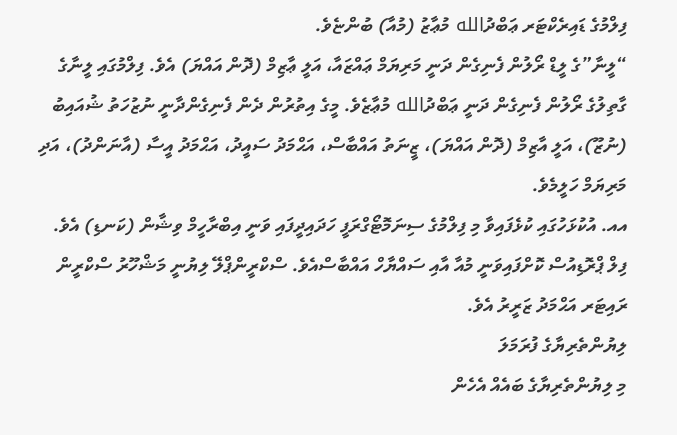ފިލްމުގެ ޑައިރެކްޓަރ ޢަބްދުالله މުޢާޒު (މުއާ) ބުންޏެވެ.
“ލީނާ”ގެ ލީޑް ރޯލުން ފެނިގެން ދަނީ މަރިޔަމް ޢައްޒައާ، އަލީ ޢާޒިމް (ދޮން އައްޔަ) އެވެ. ފިލްމުގައި ލީނާގެ ގާތިލުގެ ރޯލުން ފެނިގެން ދަނީ ޢަބްދުالله މުޢާޒެވެ. މީގެ އިތުރުން ދެން ފެނިގެންދާނީ ނުޒުހަތު ޝުއައިބު (ނުޒޫ)، އަލީ އާޒިމް (ދޮން އައްޔަ)، ޒީނަތު އައްބާސް، އަޙްމަދު ސައީދު، އަޙްމަދު އީސާ (އާނަންދު)، އަދި މަރިޔަމް ހަލީމެވެ.
އއ. އުކުޅަހުގައި ކުޅެފައިވާ މި ފިލްމުގެ ސިނަމޮޓޯގްރަފީ ހަދައިދީފައި ވަނީ އިބްރާހީމް ވިޝާން (ކަނޑި) އެވެ. ފިލް ޕްރޮޑިއުސް ކޮށްފައިވަނީ މުއާ އާއި ސައްޔާހް އައްބާސްއެވެ. ސްކްރީންޕްލޭ ލިޔުނީ މަޝްހޫރު ސްކްރީން ރައިޓަރ އަޙްމަދު ޒަރީރު އެވެ.
ލިޔުންތެރިޔާގެ ފުރަމަލަ
މި ލިޔުންތެރިޔާގެ ބައެއް އެހެން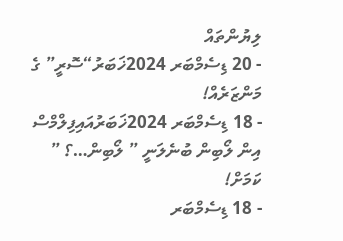ލިޔުންތައް
- 20 ޑިސެމްބަރ 2024ޚަބަރު“ސޮރީ” ގެ މަންޒަރެއް!
- 18 ޑިސެމްބަރ 2024ޚަބަރުއައިފިލްމްސް އިން ލޯބިން ބުނެލަނީ ” ލޯބިން…؟ ” ކަމަށް!
- 18 ޑިސެމްބަރ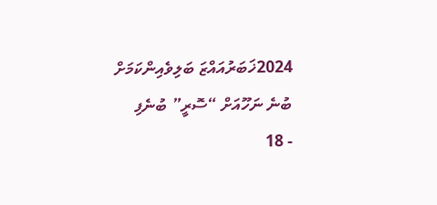2024ޚަބަރުއައްޒަ ބަލިވެއިންކަމަށް ބުނެ ނަހޫއަށް “ސޮރީ” ބުނެފި
- 18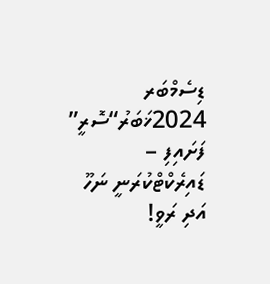ޑިސެމްބަރ 2024ޚަބަރު“ސޮރީ” ފަށައިފި – ޑައިރެކްޓްކުރަނީ ނަހޫ އަދި ރަވީ!